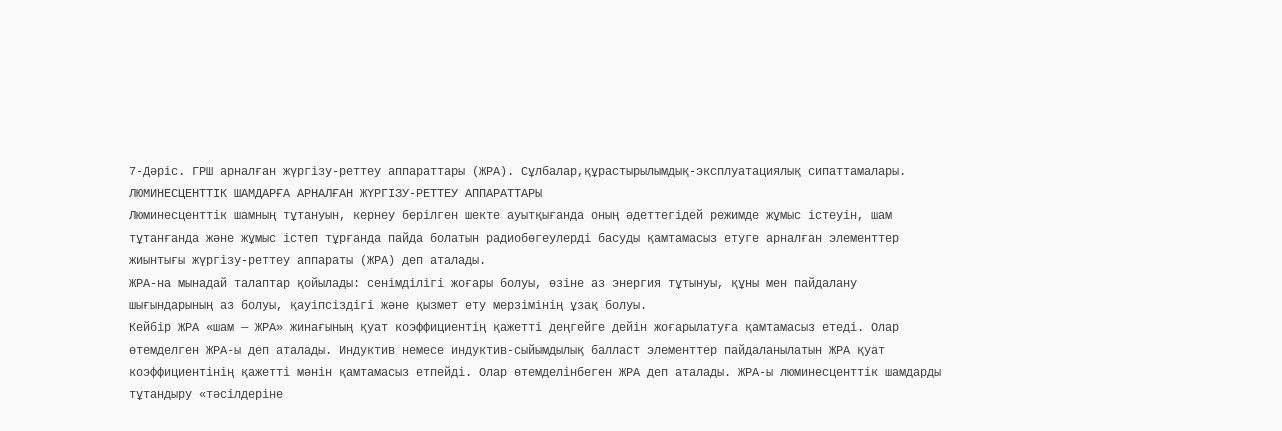7-Дәріс. ГРШ арналған жүргізу-реттеу аппараттары (ЖРА). Сұлбалар,құрастырылымдық-эксплуатациялық сипаттамалары.
ЛЮМИНЕСЦЕНТТІК ШАМДАРҒА АРНАЛҒАН ЖҮРГІЗУ-РЕТТЕУ АППАРАТТАРЫ
Люминесценттік шамның тұтануын, кернеу берілген шекте ауытқығанда оның әдеттегідей режимде жұмыс істеуін, шам тұтанғанда және жұмыс істеп тұрғанда пайда болатын радиобөгеулерді басуды қамтамасыз етуге арналған элементтер жиынтығы жүргізу-реттеу аппараты (ЖРА) деп аталады.
ЖРА-на мынадай талаптар қойылады: сенімділігі жоғары болуы, өзіне аз энергия тұтынуы, құны мен пайдалану шығындарының аз болуы, қауіпсіздігі және қызмет ету мерзімінің ұзақ болуы.
Кейбір ЖРА «шам — ЖРА» жинағының қуат коэффициентің қажетті деңгейге дейін жоғарылатуға қамтамасыз етеді. Олар өтемделген ЖРА-ы деп аталады. Индуктив немесе индуктив-сыйымдылық балласт элементтер пайдаланылатын ЖРА қуат коэффициентінің қажетті мәнін қамтамасыз етпейді. Олар өтемделінбеген ЖРА деп аталады. ЖРА-ы люминесценттік шамдарды тұтандыру «тәсілдеріне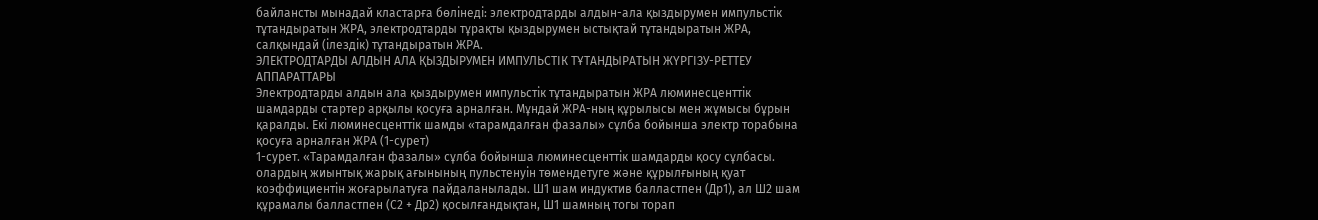байлансты мынадай кластарға бөлінеді: электродтарды алдын-ала қыздырумен импульстік тұтандыратын ЖРА, электродтарды тұрақты қыздырумен ыстықтай тұтандыратын ЖРА, салқындай (ілездік) тұтандыратын ЖРА.
ЭЛЕКТРОДТАРДЫ АЛДЫН АЛА ҚЫЗДЫРУМЕН ИМПУЛЬСТІК ТҰТАНДЫРАТЫН ЖҮРГІЗУ-РЕТТЕУ АППАРАТТАРЫ
Электродтарды алдын ала қыздырумен импульстік тұтандыратын ЖРА люминесценттік шамдарды стартер арқылы қосуға арналған. Мұндай ЖРА-ның құрылысы мен жұмысы бұрын қаралды. Екі люминесценттік шамды «тарамдалған фазалы» сұлба бойынша электр торабына қосуға арналған ЖРА (1-сурет)
1-сурет. «Тарамдалған фазалы» сұлба бойынша люминесценттік шамдарды қосу сұлбасы.
олардың жиынтық жарық ағынының пульстенуін төмендетуге және құрылғының қуат коэффициентін жоғарылатуға пайдаланылады. Ш1 шам индуктив балластпен (Др1), ал Ш2 шам құрамалы балластпен (С2 + Др2) қосылғандықтан, Ш1 шамның тогы торап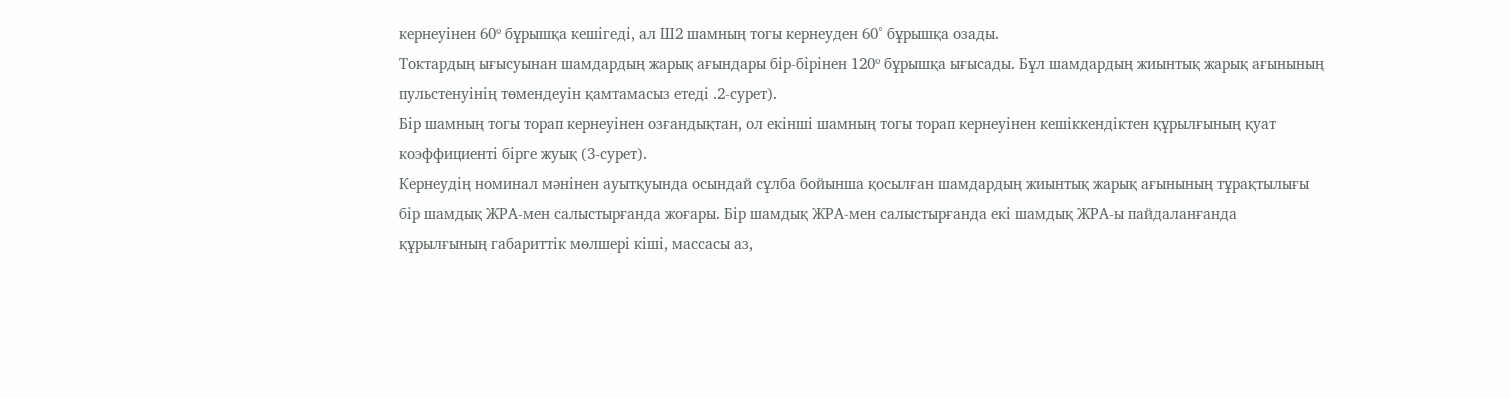кернеуінен 60º бұрышқа кешігеді, ал Ш2 шамның тогы кернеуден 60° бұрышқа озады.
Токтардың ығысуынан шамдардың жарық ағындары бір-бірінен 120º бұрышқа ығысады. Бұл шамдардың жиынтық жарық ағынының пульстенуінің төмендеуін қамтамасыз етеді .2-сурет).
Бір шамның тогы торап кернеуінен озғандықтан, ол екінші шамның тогы торап кернеуінен кешіккендіктен құрылғының қуат коэффициенті бірге жуық (3-сурет).
Кернеудің номинал мәнінен ауытқуында осындай сұлба бойынша қосылған шамдардың жиынтық жарық ағынының тұрақтылығы бір шамдық ЖРА-мен салыстырғанда жоғары. Бір шамдық ЖРА-мен салыстырғанда екі шамдық ЖРА-ы пайдаланғанда құрылғының габариттік мөлшері кіші, массасы аз,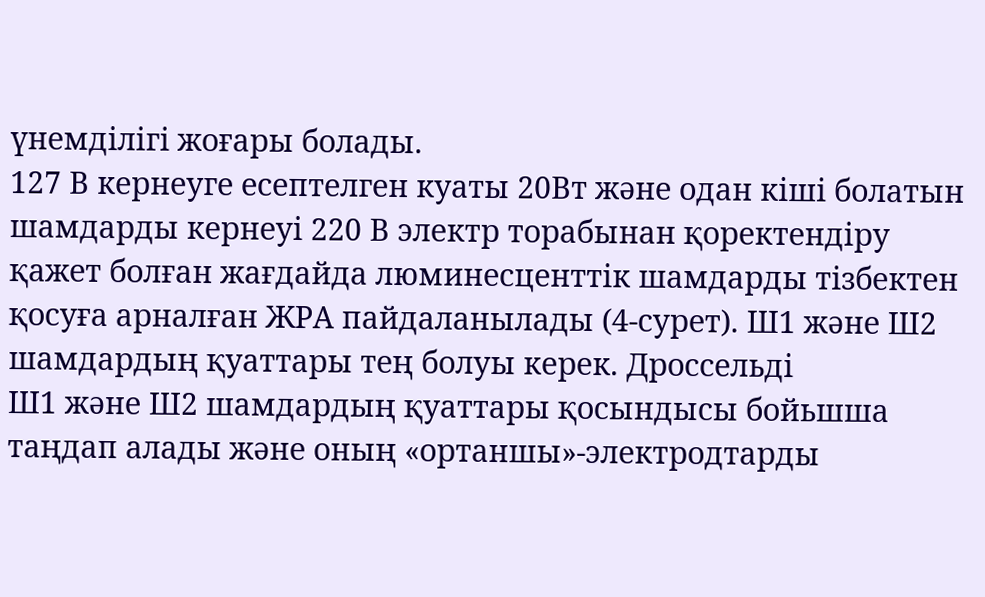үнемділігі жоғары болады.
127 В кернеуге есептелген куаты 20Вт және одан кіші болатын шамдарды кернеуі 220 В электр торабынан қоректендіру қажет болған жағдайда люминесценттік шамдарды тізбектен қосуға арналған ЖРА пайдаланылады (4-сурет). Ш1 және Ш2 шамдардың қуаттары тең болуы керек. Дроссельді
Ш1 және Ш2 шамдардың қуаттары қосындысы бойьшша таңдап алады және оның «ортаншы»-электродтарды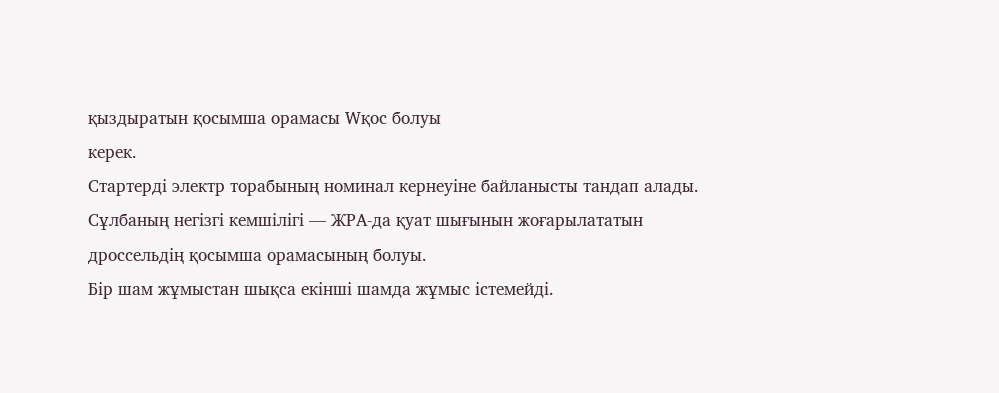қыздыратын қосымша орамасы Wқос болуы
керек.
Стартерді электр торабының номинал кернеуіне байланысты тандап алады.
Сұлбаның негізгі кемшілігі — ЖРА-да қуат шығынын жоғарылататын дроссельдің қосымша орамасының болуы.
Бір шам жұмыстан шықса екінші шамда жұмыс істемейді.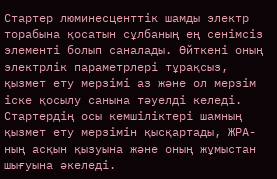Стартер люминесценттік шамды электр торабына қосатын сұлбаның ең сенімсіз элементі болып саналады. Өйткені оның электрлік параметрлері тұрақсыз, қызмет ету мерзімі аз және ол мерзім іске қосылу санына тәуелді келеді.
Стартердің осы кемшіліктері шамның қызмет ету мерзімін қысқартады, ЖРА-ның асқын қызуына және оның жұмыстан шығуына әкеледі.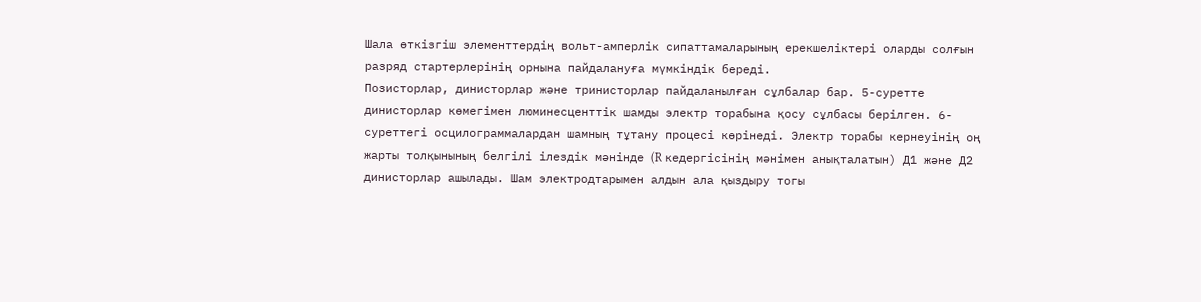Шала өткізгіш элементтердің вольт-амперлік сипаттамаларының ерекшеліктері оларды солғын разряд стартерлерінің орнына пайдалануға мүмкіндік береді.
Позисторлар, динисторлар және тринисторлар пайдаланылған сұлбалар бар. 5-суретте динисторлар көмегімен люминесценттік шамды электр торабына қосу сұлбасы берілген. 6-суреттегі осцилограммалардан шамның тұтану процесі көрінеді. Электр торабы кернеуінің оң жарты толқынының белгілі ілездік мәнінде (R кедергісінің мәнімен анықталатын) Д1 және Д2 динисторлар ашылады. Шам электродтарымен алдын ала қыздыру тогы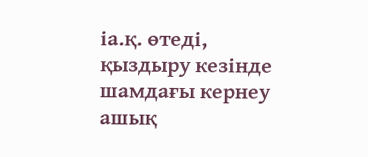iа.қ. өтеді, қыздыру кезінде шамдағы кернеу ашық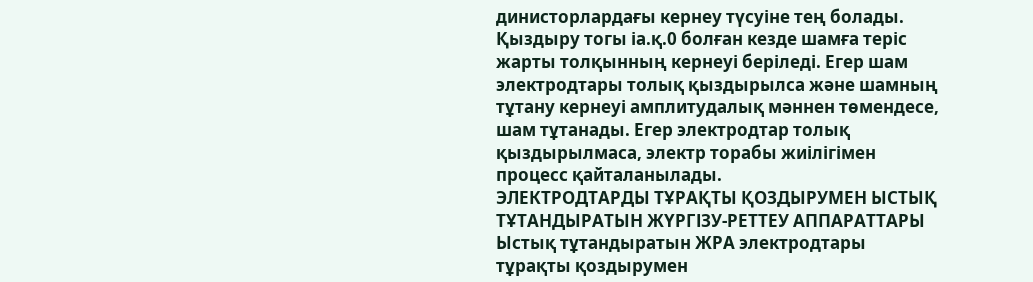динисторлардағы кернеу түсуіне тең болады. Қыздыру тогы іа.қ.0 болған кезде шамға теріс жарты толқынның кернеуі беріледі. Егер шам электродтары толық қыздырылса және шамның тұтану кернеуі амплитудалық мәннен төмендесе, шам тұтанады. Егер электродтар толық қыздырылмаса, электр торабы жиілігімен процесс қайталанылады.
ЭЛЕКТРОДТАРДЫ ТҰРАҚТЫ ҚОЗДЫРУМЕН ЫСТЫҚ ТҰТАНДЫРАТЫН ЖҮРГІЗУ-РЕТТЕУ АППАРАТТАРЫ
Ыстық тұтандыратын ЖРА электродтары тұрақты қоздырумен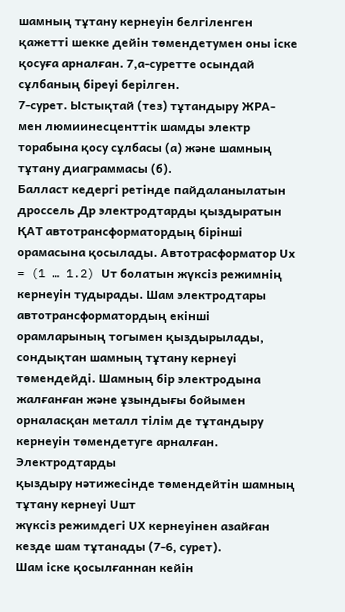шамның тұтану кернеуін белгіленген қажетті шекке дейін төмендетумен оны іске қосуға арналған. 7,а-суретте осындай сұлбаның біреуі берілген.
7-сурет. Ыстықтай (тез) тұтандыру ЖРА-мен люмиинесценттік шамды электр торабына қосу сұлбасы (а) және шамның тұтану диаграммасы (б).
Балласт кедергі ретінде пайдаланылатын дроссель Др электродтарды қыздыратын ҚАТ автотрансформатордың бірінші орамасына қосылады. Автотрасформатор Uх = (1 … 1.2) Uт болатын жүксіз режимнің кернеуін тудырады. Шам электродтары автотрансформатордың екінші орамларының тогымен қыздырылады, сондықтан шамның тұтану кернеуі төмендейді. Шамның бір электродына жалғанған және ұзындығы бойымен орналасқан металл тілім де тұтандыру кернеуін төмендетуге арналған. Электродтарды
қыздыру нәтижесінде төмендейтін шамның тұтану кернеуі Uшт
жүксіз режимдегі UХ кернеуінен азайған кезде шам тұтанады (7-6, сурет).
Шам іске қосылғаннан кейін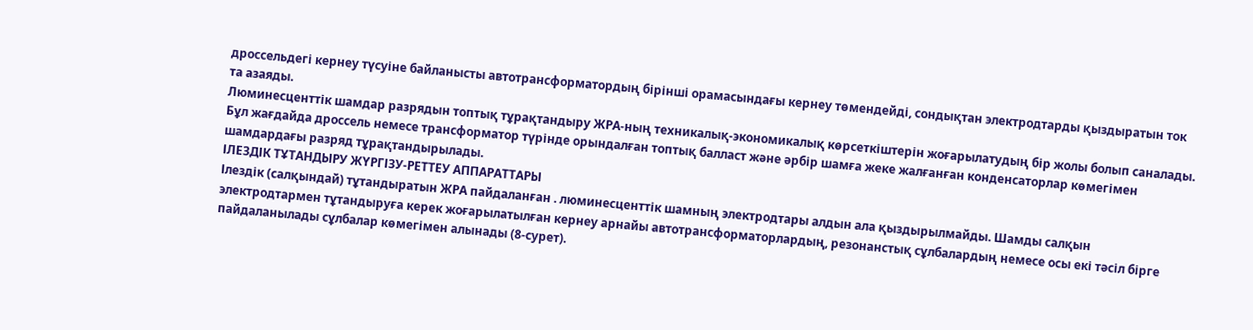дроссельдегі кернеу түсуіне байланысты автотрансформатордың бірінші орамасындағы кернеу төмендейді, сондықтан электродтарды қыздыратын ток та азаяды.
Люминесценттік шамдар разрядын топтық тұрақтандыру ЖРА-ның техникалық-экономикалық көрсеткіштерін жоғарылатудың бір жолы болып саналады. Бұл жағдайда дроссель немесе трансформатор түрінде орындалған топтық балласт және әрбір шамға жеке жалғанған конденсаторлар көмегімен шамдардағы разряд тұрақтандырылады.
ІЛЕЗДІК ТҰТАНДЫРУ ЖҮРГІЗУ-РЕТТЕУ АППАРАТТАРЫ
Ілездік (салқындай) тұтандыратын ЖРА пайдаланған . люминесценттік шамның электродтары алдын ала қыздырылмайды. Шамды салқын электродтармен тұтандыруға керек жоғарылатылған кернеу арнайы автотрансформаторлардың, резонанстық сұлбалардың немесе осы екі тәсіл бірге пайдаланылады сұлбалар көмегімен алынады (8-сурет).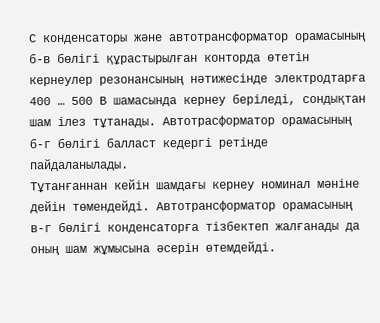С конденсаторы және автотрансформатор орамасының б-в бөлігі құрастырылған конторда өтетін кернеулер резонансының нәтижесінде электродтарға 400 … 500 В шамасында кернеу беріледі, сондықтан шам ілез тұтанады. Автотрасформатор орамасының б-г бөлігі балласт кедергі ретінде пайдаланылады.
Тұтанғаннан кейін шамдағы кернеу номинал мәніне дейін төмендейді. Автотрансформатор орамасының в-г бөлігі конденсаторға тізбектеп жалғанады да оның шам жұмысына әсерін өтемдейді.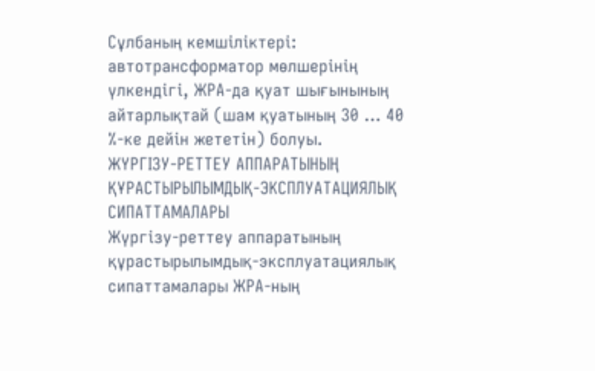Сұлбаның кемшіліктері: автотрансформатор мөлшерінің үлкендігі, ЖРА-да қуат шығынының айтарлықтай (шам қуатының 30 … 40 %-ке дейін жететін) болуы.
ЖҮРГІЗУ-РЕТТЕУ АППАРАТЫНЫҢ ҚҰРАСТЫРЫЛЫМДЫҚ-ЭКСПЛУАТАЦИЯЛЫҚ СИПАТТАМАЛАРЫ
Жүргізу-реттеу аппаратының құрастырылымдық-эксплуатациялық сипаттамалары ЖРА-ның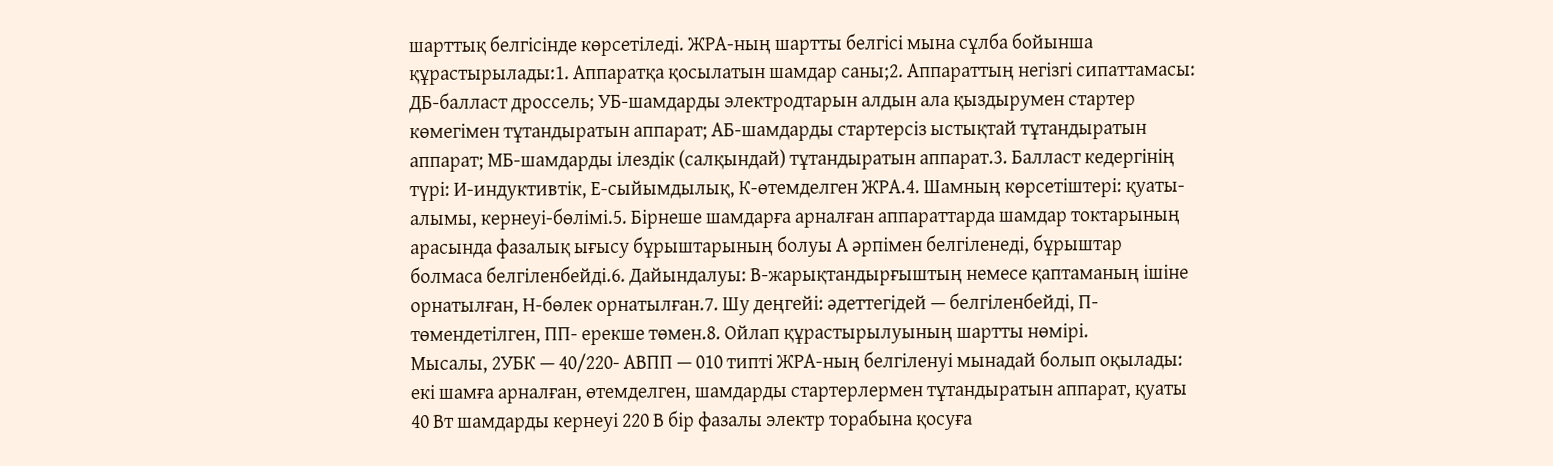шарттық белгісінде көрсетіледі. ЖРА-ның шартты белгісі мына сұлба бойынша құрастырылады:1. Аппаратқа қосылатын шамдар саны;2. Аппараттың негізгі сипаттамасы: ДБ-балласт дроссель; УБ-шамдарды электродтарын алдын ала қыздырумен стартер көмегімен тұтандыратын аппарат; АБ-шамдарды стартерсіз ыстықтай тұтандыратын аппарат; МБ-шамдарды ілездік (салқындай) тұтандыратын аппарат.3. Балласт кедергінің түрі: И-индуктивтік, Е-сыйымдылық, К-өтемделген ЖРА.4. Шамның көрсетіштері: қуаты-алымы, кернеуі-бөлімі.5. Бірнеше шамдарға арналған аппараттарда шамдар токтарының арасында фазалық ығысу бұрыштарының болуы А әрпімен белгіленеді, бұрыштар болмаса белгіленбейді.6. Дайындалуы: В-жарықтандырғыштың немесе қаптаманың ішіне орнатылған, Н-бөлек орнатылған.7. Шу деңгейі: әдеттегідей — белгіленбейді, П-төмендетілген, ПП- ерекше төмен.8. Ойлап құрастырылуының шартты нөмірі.
Мысалы, 2УБК — 40/220- АВПП — 010 типті ЖРА-ның белгіленуі мынадай болып оқылады: екі шамға арналған, өтемделген, шамдарды стартерлермен тұтандыратын аппарат, қуаты 40 Вт шамдарды кернеуі 220 В бір фазалы электр торабына қосуға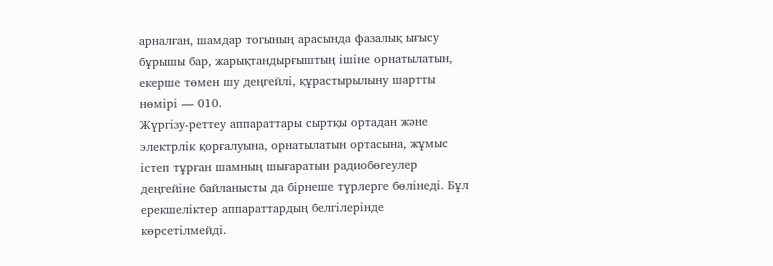арналған, шамдар тогының арасында фазалық ығысу бұрышы бар, жарықтандырғыштың ішіне орнатылатын, екерше төмен шу деңгейлі, құрастырылыну шартты нөмірі — 010.
Жүргізу-реттеу аппараттары сыртқы ортадан және электрлік қорғалуына, орнатылатын ортасына, жұмыс істеп тұрған шамның шығаратын радиобөгеулер деңгейіне байланысты да бірнеше түрлерге бөлінеді. Бұл ерекшеліктер аппараттардың белгілерінде көрсетілмейді.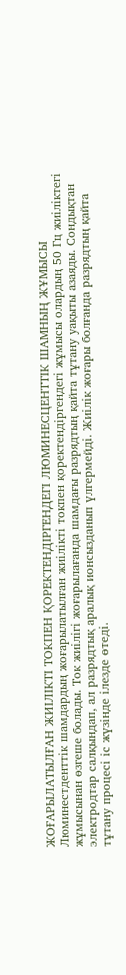ЖОҒАРЫЛАТЫЛҒАН ЖИІЛІКТІ ТОКПЕН ҚОРЕКТЕНДІРГЕНДЕГІ ЛЮМИНЕСЦЕНТТІК ШАМНЫҢ ЖҰМЫСЫ
Люминестденттік шамдардың жоғарылатылған жиілікті токпен қоректендіргендегі жұмысы олардың 50 Гц жиіліктегі жұмысынан өзгеше болады. Ток жиілігі жоғарылағанда шамдағы разрядтың қайта тұтану уақыты азаяды. Сондықтан электродтар салқындап, ал разрядтық аралық ионсызданып үлгермейді. Жиілік жоғары болғанда разрядтың қайта тұтану процесі іс жүзінде ілезде өтеді.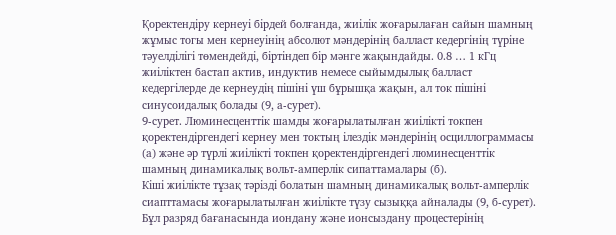Қоректендіру кернеуі бірдей болғанда, жиілік жоғарылаған сайын шамның жұмыс тогы мен кернеуінің абсолют мәндерінің балласт кедергінің түріне тәуелділігі төмендейді, біртіндеп бір мәнге жақындайды. 0.8 … 1 кГц жиіліктен бастап актив, индуктив немесе сыйымдылық балласт кедергілерде де кернеудің пішіні үш бұрышқа жақын, ал ток пішіні синусоидалық болады (9, а-сурет).
9-сурет. Люминесценттік шамды жоғарылатылған жиілікті токпен қоректендіргендегі кернеу мен токтың ілездік мәндерінің осциллограммасы (а) және әр түрлі жиілікті токпен қоректендіргендегі люминесценттік шамның динамикалық вольт-амперлік сипаттамалары (б).
Кіші жиілікте тұзақ тәрізді болатын шамның динамикалық вольт-амперлік сиапттамасы жоғарылатылған жиілікте түзу сызыққа айналады (9, б-сурет). Бұл разряд бағанасында иондану және ионсыздану процестерінің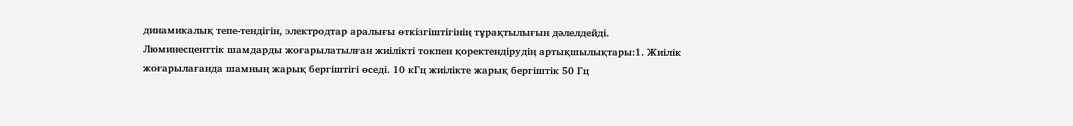динамикалық тепе-тендігін, электродтар аралығы өткізгіштігінің тұрақтылығын дәлелдейді.
Люминесценттік шамдарды жоғарылатылған жиілікті токпен қоректендірудің артықшылықтары:1. Жиілік жоғарылағанда шамның жарық бергіштігі өседі. 10 кГц жиілікте жарық бергіштік 50 Гц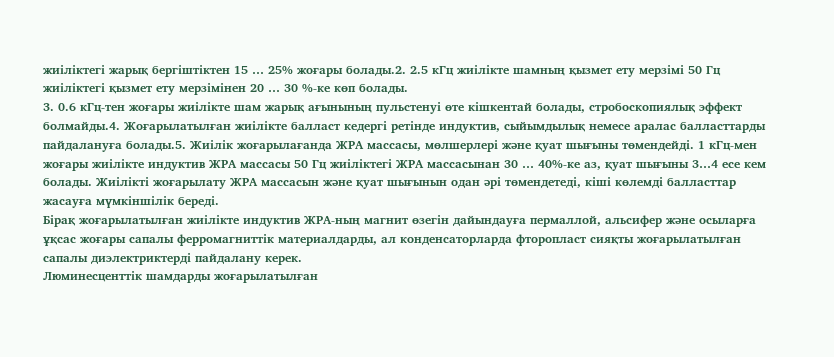жиіліктегі жарық бергіштіктен 15 … 25% жоғары болады.2. 2.5 кГц жиілікте шамның қызмет ету мерзімі 50 Гц жиіліктегі қызмет ету мерзімінен 20 … 30 %-ке көп болады.
3. 0.6 кГц-тен жоғары жиілікте шам жарық ағынының пульстенуі өте кішкентай болады, стробоскопиялық эффект болмайды.4. Жоғарылатылған жиілікте балласт кедергі ретінде индуктив, сыйымдылық немесе аралас балласттарды пайдалануға болады.5. Жиілік жоғарылағанда ЖРА массасы, мөлшерлері және қуат шығыны төмендейді. 1 кГц-мен жоғары жиілікте индуктив ЖРА массасы 50 Гц жиіліктегі ЖРА массасынан 30 … 40%-ке аз, қуат шығыны 3…4 есе кем болады. Жиілікті жоғарылату ЖРА массасын және қуат шығынын одан әрі төмендетеді, кіші көлемді балласттар жасауға мүмкіншілік береді.
Бірақ жоғарылатылған жиілікте индуктив ЖРА-ның магнит өзегін дайындауға пермаллой, альсифер және осыларға ұқсас жоғары сапалы ферромагниттік материалдарды, ал конденсаторларда фторопласт сияқты жоғарылатылған сапалы диэлектриктерді пайдалану керек.
Люминесценттік шамдарды жоғарылатылған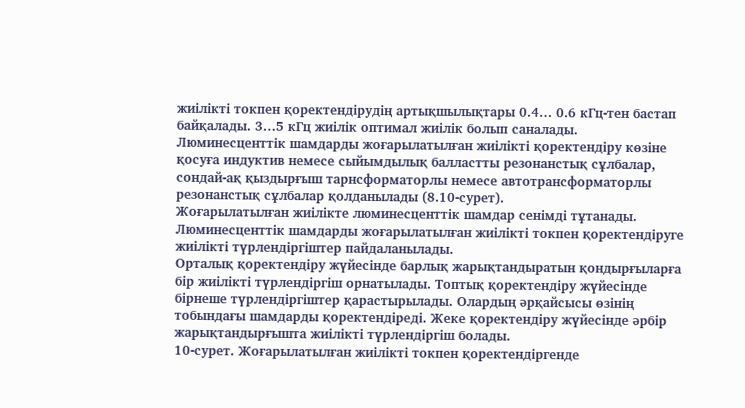жиілікті токпен қоректендірудің артықшылықтары 0.4… 0.6 кГц-тен бастап байқалады. 3…5 кГц жиілік оптимал жиілік болып саналады.
Люминесценттік шамдарды жоғарылатылған жиілікті қоректендіру көзіне қосуға индуктив немесе сыйымдылық балластты резонанстық сұлбалар, сондай-ақ қыздырғыш тарнсформаторлы немесе автотрансформаторлы резонанстық сұлбалар қолданылады (8.10-сурет).
Жоғарылатылған жиілікте люминесценттік шамдар сенімді тұтанады.
Люминесценттік шамдарды жоғарылатылған жиілікті токпен қоректендіруге жиілікті түрлендіргіштер пайдаланылады.
Орталық қоректендіру жүйесінде барлық жарықтандыратын қондырғыларға бір жиілікті түрлендіргіш орнатылады. Топтық қоректендіру жүйесінде бірнеше түрлендіргіштер қарастырылады. Олардың әрқайсысы өзінің тобындағы шамдарды қоректендіреді. Жеке қоректендіру жүйесінде әрбір жарықтандырғышта жиілікті түрлендіргіш болады.
10-сурет. Жоғарылатылған жиілікті токпен қоректендіргенде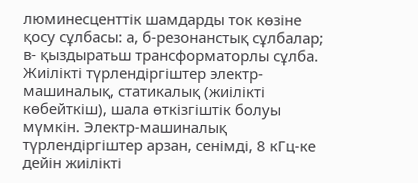люминесценттік шамдарды ток көзіне қосу сұлбасы: а, б-резонанстық сұлбалар; в- қыздыратьш трансформаторлы сұлба.
Жиілікті түрлендіргіштер электр-машиналық, статикалық (жиілікті көбейткіш), шала өткізгіштік болуы мүмкін. Электр-машиналық түрлендіргіштер арзан, сенімді, 8 кГц-ке дейін жиілікті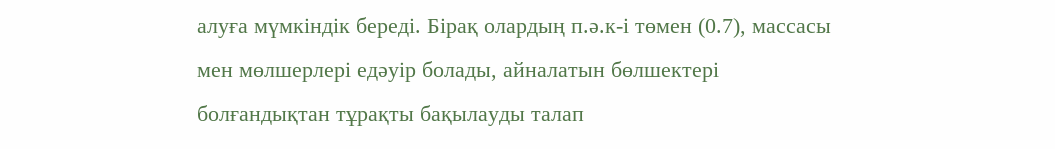алуға мүмкіндік береді. Бірақ олардың п.ә.к-і төмен (0.7), массасы мен мөлшерлері едәуір болады, айналатын бөлшектері болғандықтан тұрақты бақылауды талап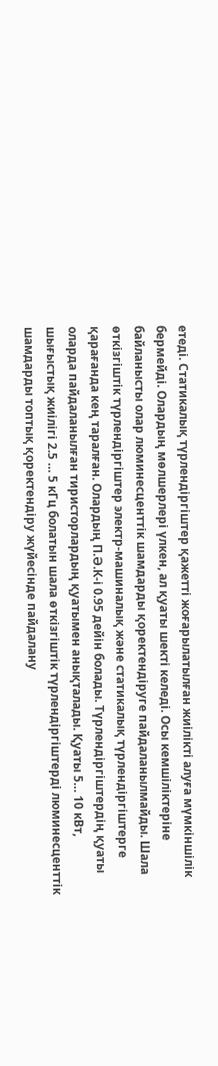етеді. Статикалық түрлендіргіштер қажетті жоғарылатылған жиілікті алуға мүмкіншілік бермейді. Олардың мөлшерлері үлкен, ал қуаты шекті келеді. Осы кемшіліктеріне байланысты олар люминесценттік шамдарды қоректендіруге пайдаланылмайды. Шала өткізгіштік түрлендіргіштер электр-машиналық және статикалық түрлендіргіштерге қарағанда кең таралған. Олардың П.Ә.К-і 0.95 дейін болады. Түрлендіргіштердің қуаты оларда пайдаланылған тиристорлардың қуатымен анықталады. Қуаты 5… 10 кВт, шығыстық жиілігі 2.5 … 5 кГц болатын шала өткізгіштік түрлендіргіштерді люминесценттік шамдарды топтық қоректендіру жүйесінде пайдалану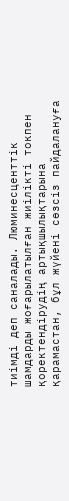тиімді деп саналады. Люминесценттік шамдарды жоғарылатылған жиілікті токпен қоректендірудің артықшылықтарына қарамастан, бұл жүйені сөзсіз пайдалануға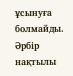ұсынуға болмайды. Әрбір нақтылы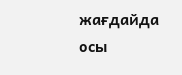жағдайда осы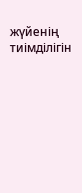жүйенің тиімділігін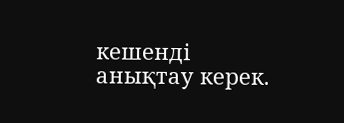кешенді анықтау керек.